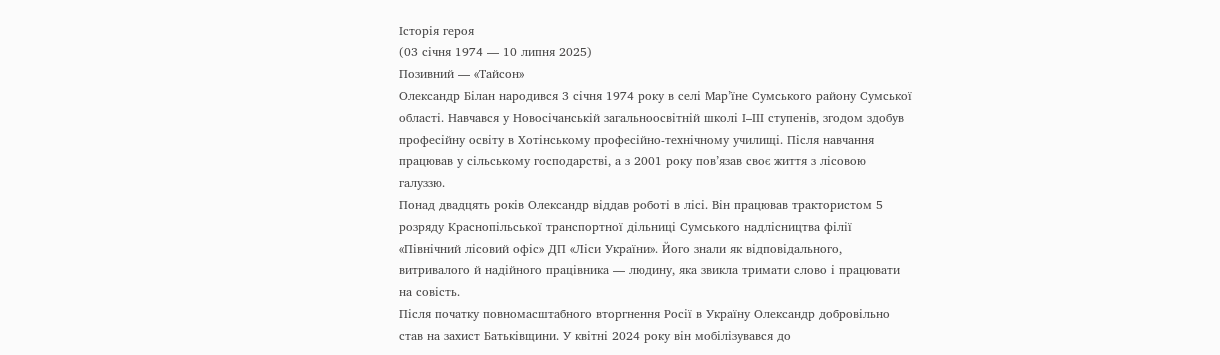Історія героя
(03 січня 1974 — 10 липня 2025)
Позивний — «Тайсон»
Олександр Білан народився 3 січня 1974 року в селі Мар’їне Сумського району Сумської області. Навчався у Новосічанській загальноосвітній школі І–ІІІ ступенів, згодом здобув професійну освіту в Хотінському професійно-технічному училищі. Після навчання працював у сільському господарстві, а з 2001 року пов’язав своє життя з лісовою галуззю.
Понад двадцять років Олександр віддав роботі в лісі. Він працював трактористом 5 розряду Краснопільської транспортної дільниці Сумського надлісництва філії «Північний лісовий офіс» ДП «Ліси України». Його знали як відповідального, витривалого й надійного працівника — людину, яка звикла тримати слово і працювати на совість.
Після початку повномасштабного вторгнення Росії в Україну Олександр добровільно став на захист Батьківщини. У квітні 2024 року він мобілізувався до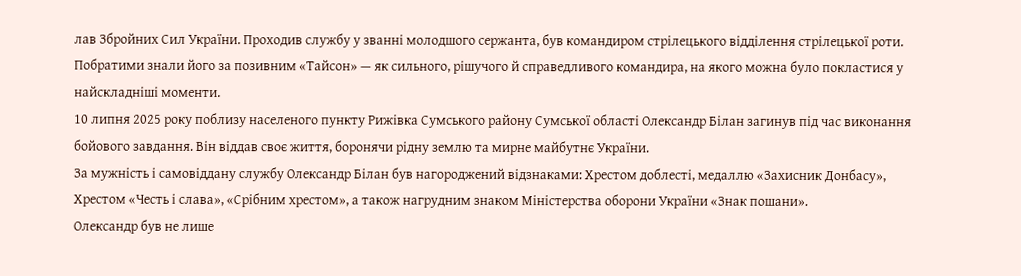лав Збройних Сил України. Проходив службу у званні молодшого сержанта, був командиром стрілецького відділення стрілецької роти. Побратими знали його за позивним «Тайсон» — як сильного, рішучого й справедливого командира, на якого можна було покластися у найскладніші моменти.
10 липня 2025 року поблизу населеного пункту Рижівка Сумського району Сумської області Олександр Білан загинув під час виконання бойового завдання. Він віддав своє життя, боронячи рідну землю та мирне майбутнє України.
За мужність і самовіддану службу Олександр Білан був нагороджений відзнаками: Хрестом доблесті, медаллю «Захисник Донбасу», Хрестом «Честь і слава», «Срібним хрестом», а також нагрудним знаком Міністерства оборони України «Знак пошани».
Олександр був не лише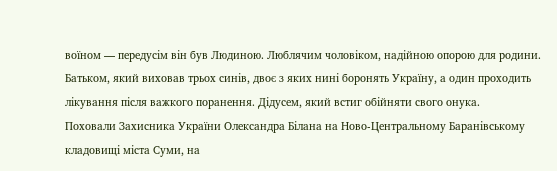воїном — передусім він був Людиною. Люблячим чоловіком, надійною опорою для родини. Батьком, який виховав трьох синів, двоє з яких нині боронять Україну, а один проходить лікування після важкого поранення. Дідусем, який встиг обійняти свого онука.
Поховали Захисника України Олександра Білана на Ново-Центральному Баранівському кладовищі міста Суми, на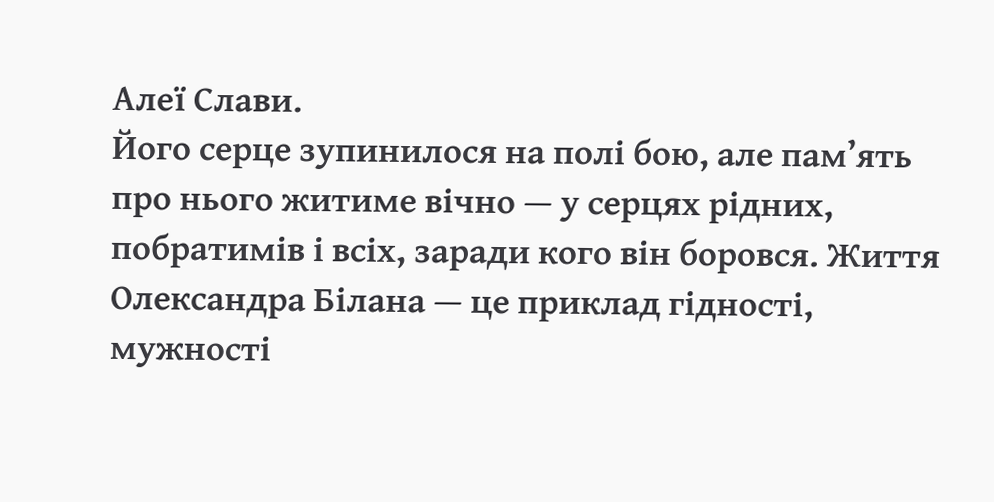Алеї Слави.
Його серце зупинилося на полі бою, але пам’ять про нього житиме вічно — у серцях рідних, побратимів і всіх, заради кого він боровся. Життя Олександра Білана — це приклад гідності, мужності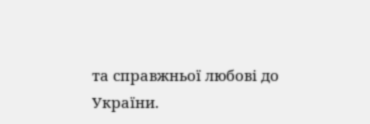та справжньої любові до України.